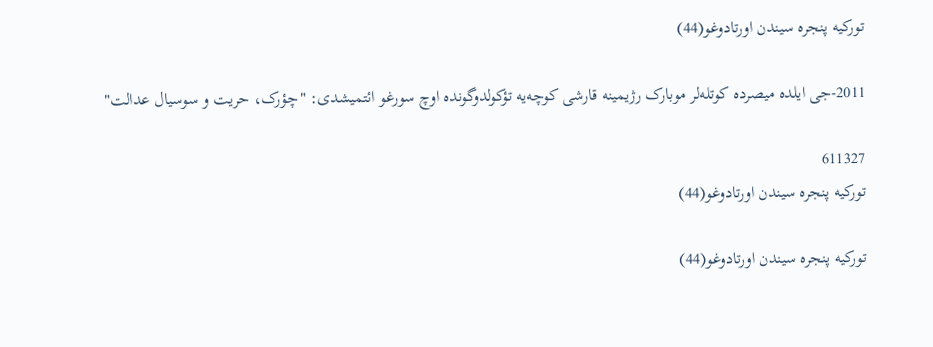تورکیه پنجره سیندن اورتادوغو(44)

2011-جی ایلده میصرده کوتله‌لر موبا‌رک رژیمینه قارشی کوچه‌یه تؤکولدوگونده اوچ سورغو ائتمیشدی: "چؤرک، حریت و سوسیال عدالت"

611327
تورکیه پنجره سیندن اورتادوغو(44)

تورکیه پنجره سیندن اورتادوغو(44)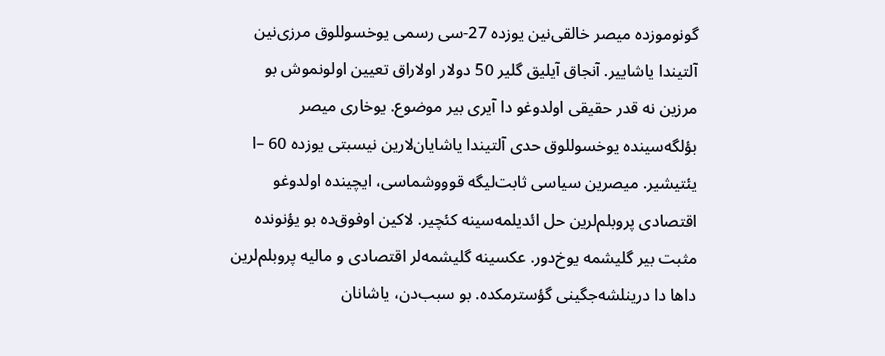گونوموزده میصر خالقی‌نین یوزده 27-سی رسمی یوخسوللوق مرزی‌نین آلتیندا یاشاییر. آنجاق آیلیق گلیر 50 دو‌لار اولا‌راق تعیین اولونموش بو مرزین نه قدر حقیقی اولدوغو دا آیری بیر موضوع. یوخاری میصر بؤلگه‌سینده یوخسوللوق حدی آلتیندا یاشایان‌لارین نیسبتی یوزده 60 –ا یئتیشیر. میصرین سیاسی ثابت‌لیگه قوووشماسی، ایچینده اولدوغو اقتصادی پروبلم‌لرین حل ائدیلمه‌سینه کئچیر. لاکین اوفوق‌ده بو یؤنونده مثبت بیر گلیشمه یوخ‌دور. عکسینه گلیشمه‌لر اقتصادی و مالیه پروبلم‌لرین داها دا درینلشه‌جگینی گؤسترمکده. بو سبب‌دن، یاشانان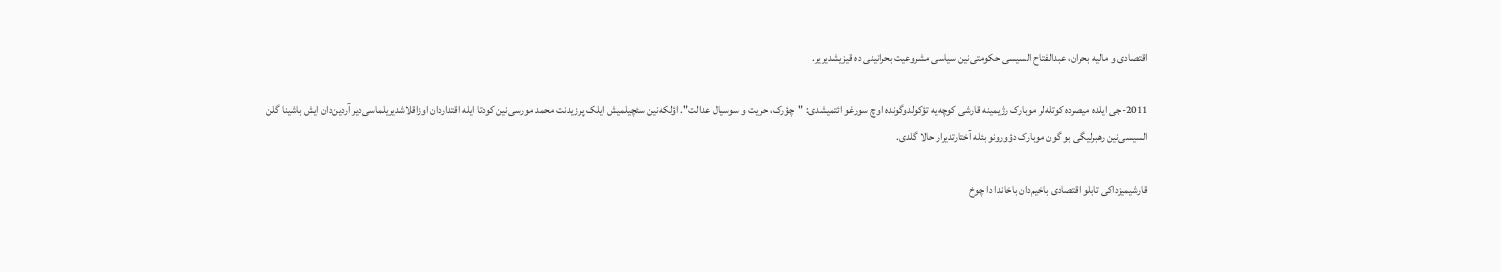اقتصادی و مالیه بحران، عبدالفتاح السیسی حکومتی‌نین سیاسی مشروعیت بحرانینی ده قیزیشدیریر.

2011-جی ایلده میصرده کوتله‌لر موبا‌رک رژیمینه قارشی کوچه‌یه تؤکولدوگونده اوچ سورغو ائتمیشدی: "چؤرک، حریت و سوسیال عدالت". اؤلکه‌نین سئچیلمیش ایلک پرزیدنت محمد مورسی‌نین کودتا ایله اقتداردان اوزاقلاشدیریلماسی‌دیر آردین‌دان ایش باشینا گلن السیسی‌نین رهبرلیگی بو گون موبا‌رک دؤورونو بئله آختارتدیرار حالا گلدی.

قارشیمیزداکی تابلو اقتصادی باخیم‌دان باخاندا دا چوخ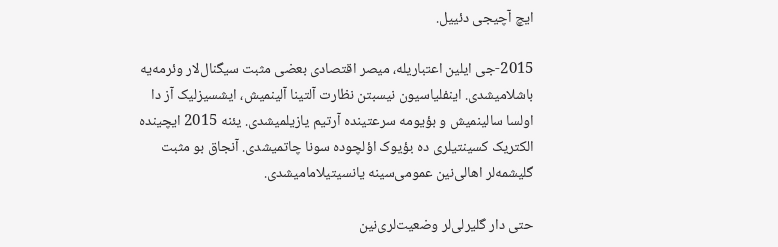ایچ آچیجی دئییل.

2015-جی ایلین اعتباریله، میصر اقتصادی بعضی مثبت سیگنال‌لار وئرمه‌یه باشلامیشدی. اینفلیاسیون نیسبتن نظارت آلتینا آلینمیش، ایشسیزلیک آز دا اولسا سالینمیش و بؤیومه سرعتینده آرتیم یازیلمیشدی. یئنه 2015 ایچینده الکتریک کسینتیلری ده بؤیوک اؤلچوده سونا چاتمیشدی. آنجاق بو مثبت گلیشمه‌لر اها‌لی‌نین عمومی‌سینه یانسیتیلامامیشدی.

حتی دار گلیرلی‌لر وضعیت‌لری‌نین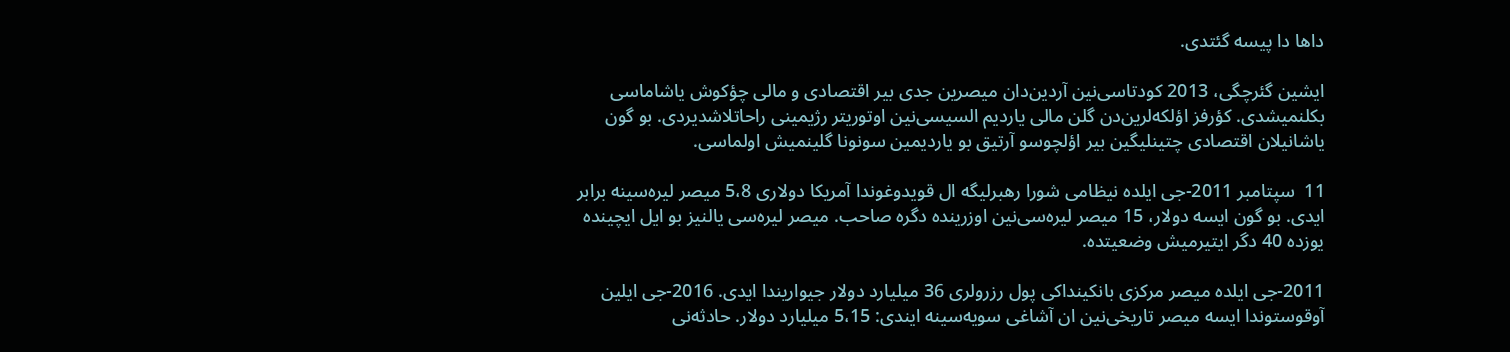داها دا پیسه گئتدی.

ایشین گئرچگی، 2013 کودتا‌سی‌نین آردین‌دان میصرین جدی بیر اقتصادی و مالی چؤکوش یاشاماسی بکلنمیشدی. کؤرفز اؤلکه‌لرین‌دن گلن مالی یاردیم السیسی‌نین اوتوریتر رژیمینی راحاتلاشدیردی. بو گون یاشانیلان اقتصادی چتینلیگین بیر اؤلچوسو آرتیق بو یاردیمین سونونا گلینمیش اولماسی.

11  سپتامبر 2011-جی ایلده نیظامی شورا رهبرلیگه ال قویدوغوندا آمریکا دو‌لاری 5،8 میصر لیره‌سینه برابر ایدی. بو گون ایسه دو‌لار، 15 میصر لیره‌سی‌نین اوزرینده دگره صاحب. میصر لیره‌سی یالنیز بو ایل ایچینده یوزده 40 دگر ایتیرمیش وضعیتده.

2011-جی ایلده میصر مرکزی بانکینداکی پول رزرو‌لری 36 میلیارد دو‌لار جیواریندا ایدی. 2016-جی ایلین آوقوستوندا ایسه میصر تاریخی‌نین ان آشاغی سویه‌سینه ایندی: 5،15 میلیارد دو‌لار. حادثه‌نی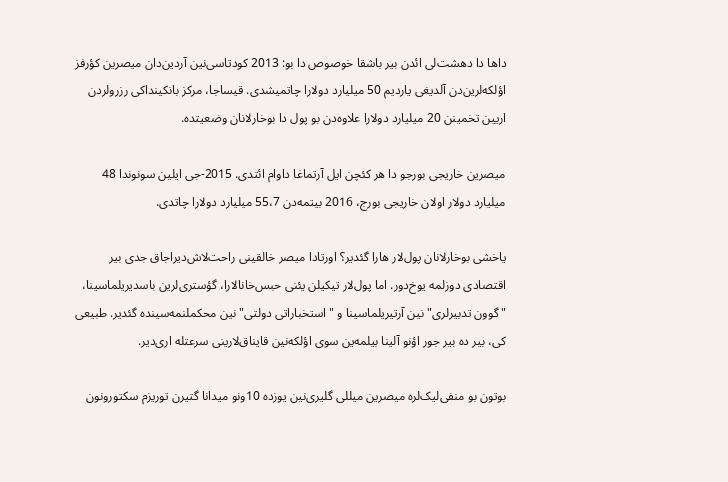داها دا دهشت‌لی ائدن بیر باشقا خوصوص دا بو: 2013 کودتا‌سی‌نین آردین‌دان میصرین کؤرفز اؤلکه‌لرین‌دن آلدیغی یاردیم 50 میلیارد دو‌لارا چاتمیشدی. قیساجا، مرکز بانکینداکی رزرولردن اریین تخمینن 20 میلیارد دو‌لارا علاوه‌دن بو پول دا بوخارلانان وضعیتده.

میصرین خاریجی بورجو دا هر کئچن ایل آرتماغا داوام ائتدی. 2015-جی ایلین سونوندا 48 میلیارد دو‌لار اولان خاریجی بورج، 2016 بیتمه‌دن 55،7 میلیارد دو‌لارا چاتدی.

یاخشی بوخارلانان پول‌لار هارا گئدیر؟ اورتادا میصر خالقینی راحت‌لاش‌دیرا‌جاق جدی بیر اقتصادی دوزلمه یوخ‌دور. اما پول‌لار تیکیلن یئنی حبس‌خانا‌لارا، گؤستری‌لرین باسدیریلماسینا، "گوون تدبیرلری" نین آرتیریلماسینا و "استخباراتی دولتی"نین محکملنمه‌سینده گئدیر. طبیعی کی، بیر ده بیر جور اؤنو آلینا بیلمه‌ین سوی اؤلکه‌نین قایناق‌لارینی سرعتله اری‌دیر.

بوتون بو منفی‌لیک‌لره میصرین میللی گلیری‌نین یوزده 10ونو میدانا گتیرن توریزم سکتورونون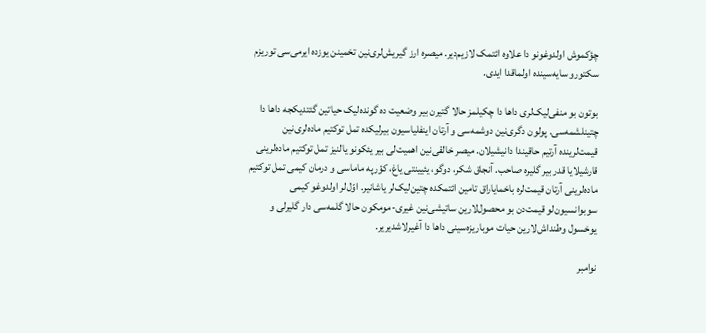چؤکموش اولدوغونو دا علاوه ائتمک لازیم‌دیر. میصره ارز گیریش‌لری‌نین تخمینن یوزده ایرمی‌سی توریزم سکتورو سایه‌سینده اولماقدا ایدی.

بوتون بو منفی‌لیک‌لری داها دا چکیلمز حالا گتیرن بیر وضعیت ده گونده‌لیک حیاتین گئتدیکجه داها دا چتینلشمه‌سی. پولون دگری‌نین دوشمه‌سی و آرتان اینفلیاسیون بیرلیکده تمل توکتیم ماده‌لری‌نین قیمت‌لرینده آرتیم حاقیندا دانیشیلان. میصر خالقی‌نین اهمیت‌لی بیر یئکونو یالنیز تمل توکتیم ماده‌لرینی قارشیلایا قدر بیر گلیره صاحب. آنجاق شکر، دوگو، یئیینتی یاغ، کؤرپه ماماسی و درمان کیمی تمل توکتیم ماده‌لرینی آرتان قیمت‌لره باخمایا‌راق تامین ائتمکده چتین‌لیک‌لر یاشانیر. اوّل‌لر اولدوغو کیمی سوبوانسیون‌لو قیمت‌دن بو محصول‌لارین ساتیشی‌نین غیری-مومکون حالا گلمه‌سی دار گلیرلی و یوخسول وطنداش‌لارین حیات موباریزه‌سینی داها دا آغیرلاشدیریر.

نوامبر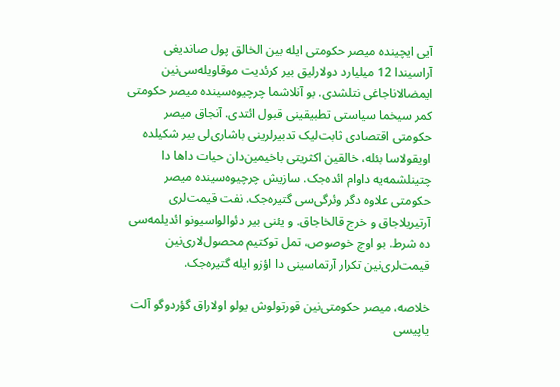آیی ایچینده میصر حکومتی ایله بین الخالق پول صاندیغی آراسیندا 12 میلیارد دو‌لارلیق بیر کرئدیت موقاویله‌سی‌نین ایمضالاناجاغی نتلشدی. بو آنلاشما چرچیوه‌سینده میصر حکومتی کمر سیخما سیاستی تطبیقینی قبول ائتدی. آنجاق میصر حکومتی اقتصادی ثابت‌لیک تدبیرلرینی باشاری‌لی بیر شکیلده اویقولاسا بئله، خالقین اکثریتی باخیمین‌دان حیات داها دا چتینلشمه‌یه داوام ائده‌جک. سازیش چرچیوه‌سینده میصر حکومتی علاوه دگر وئرگی‌سی گتیره‌جک. نفت قیمت‌لری آرتیریلاجاق و خرج قالخا‌جاق. و یئنی بیر دئوالواسیونو ائدیلمه‌سی ده شرط. بو اوچ خوصوص، تمل توکتیم محصول‌لاری‌نین قیمت‌لری‌نین تکرار آرتماسینی دا اؤزو ایله گتیره‌جک.

خلاصه، میصر حکومتی‌نین قورتولوش یولو اولا‌راق گؤردوگو آلت یاپیسی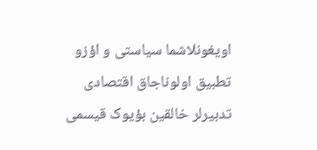اویغونلاشما سیاستی و اؤزو تطبیق اولونا‌جاق اقتصادی تدبیرلر خالقین بؤیوک قیسمی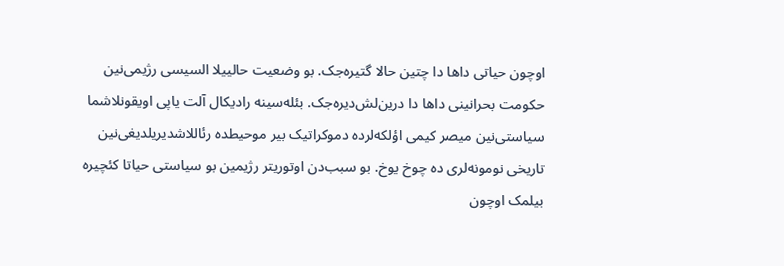اوچون حیاتی داها دا چتین حالا گتیره‌جک. بو وضعیت حالییلا السیسی رژیمی‌نین حکومت بحرانینی داها دا درین‌لش‌دیره‌جک. بئله‌سینه رادیکال آلت یاپی اویقونلاشما سیاستی‌نین میصر کیمی اؤلکه‌لرده دموکراتیک بیر موحیطده رئاللاشدیریلدیغی‌نین تاریخی نومونه‌لری ده چوخ یوخ. بو سبب‌دن اوتوریتر رژیمین بو سیاستی حیاتا کئچیره بیلمک اوچون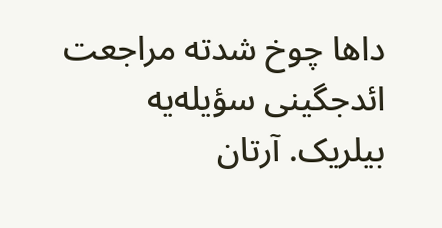داها چوخ شدته مراجعت ائدجگینی سؤیله‌یه بیلریک. آرتان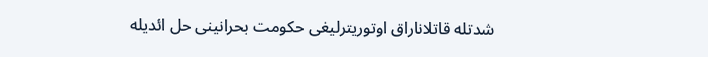شدتله قاتلاناراق اوتوریترلیغی حکومت بحرانینی حل ائدیله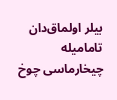بیلر اولماق‌دان تامامیله چیخارماسی چوخ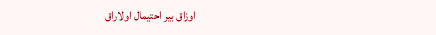اوزاق بیر احتیمال اولا‌راق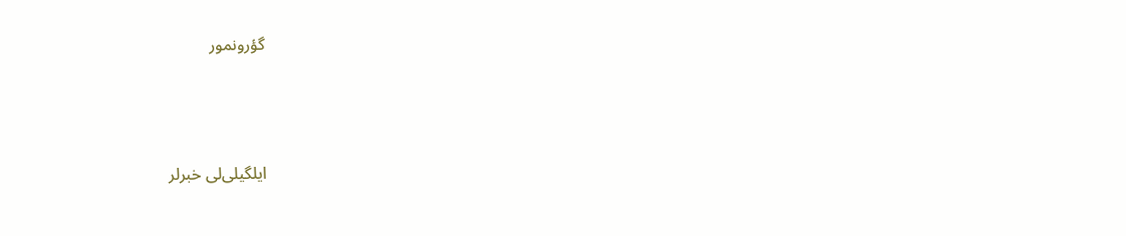گؤرونمور





ایلگیلی‌لی خبرلر